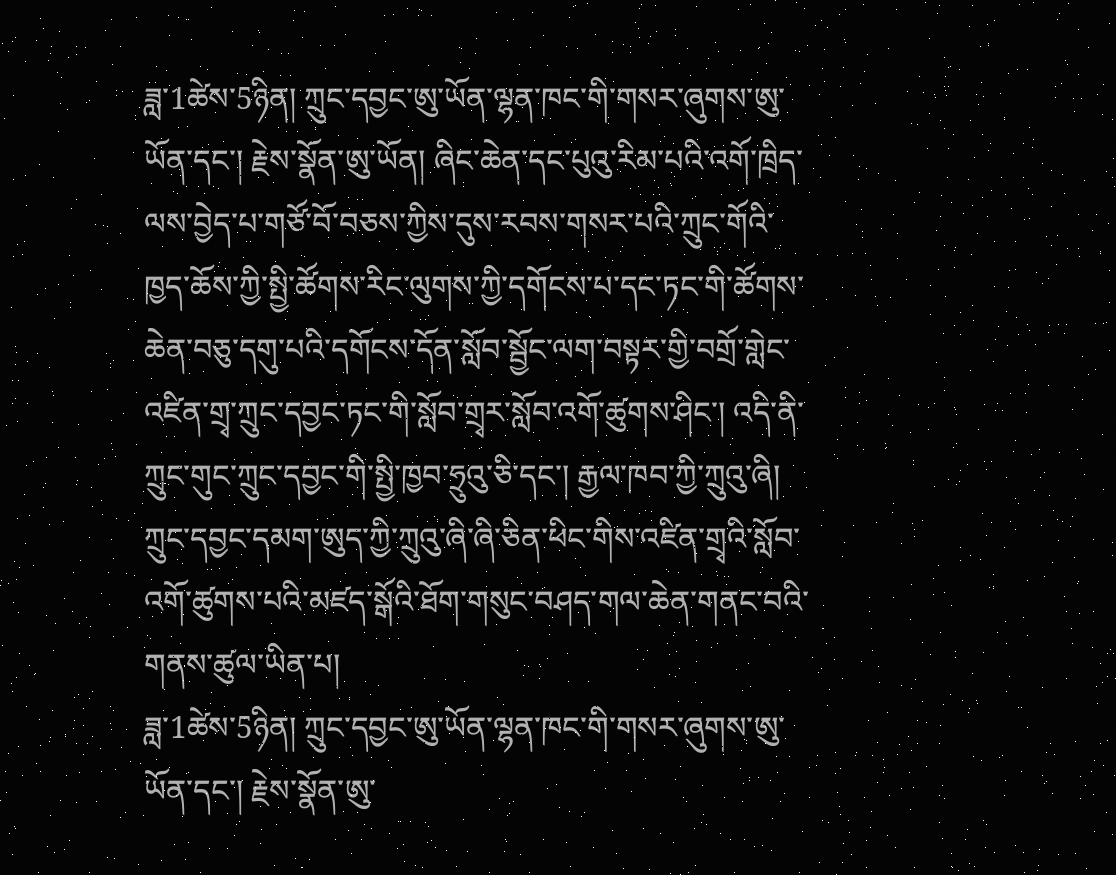ཟླ་1ཚེས་5ཉིན། ཀྲུང་དབྱང་ཨུ་ཡོན་ལྷན་ཁང་གི་གསར་ཞུགས་ཨུ་ཡོན་དང་། རྗེས་སྣོན་ཨུ་ཡོན། ཞིང་ཆེན་དང་པུའུ་རིམ་པའི་འགོ་ཁྲིད་ལས་བྱེད་པ་གཙོ་བོ་བཅས་ཀྱིས་དུས་རབས་གསར་པའི་ཀྲུང་གོའི་ཁྱད་ཆོས་ཀྱི་སྤྱི་ཚོགས་རིང་ལུགས་ཀྱི་དགོངས་པ་དང་ཏང་གི་ཚོགས་ཆེན་བཅུ་དགུ་པའི་དགོངས་དོན་སློབ་སྦྱོང་ལག་བསྟར་གྱི་བགྲོ་གླེང་འཛིན་གྲྭ་ཀྲུང་དབྱང་ཏང་གི་སློབ་གྲྭར་སློབ་འགོ་ཚུགས་ཤིང་། འདི་ནི་ཀྲུང་གུང་ཀྲུང་དབྱང་གི་སྤྱི་ཁྱབ་ཧྲུའུ་ཅི་དང་། རྒྱལ་ཁབ་ཀྱི་ཀྲུའུ་ཞི། ཀྲུང་དབྱང་དམག་ཨུད་ཀྱི་ཀྲུའུ་ཞི་ཞི་ཅིན་ཕིང་གིས་འཛིན་གྲྭའི་སློབ་འགོ་ཚུགས་པའི་མཛད་སྒོའི་ཐོག་གསུང་བཤད་གལ་ཆེན་གནང་བའི་གནས་ཚུལ་ཡིན་པ།
ཟླ་1ཚེས་5ཉིན། ཀྲུང་དབྱང་ཨུ་ཡོན་ལྷན་ཁང་གི་གསར་ཞུགས་ཨུ་ཡོན་དང་། རྗེས་སྣོན་ཨུ་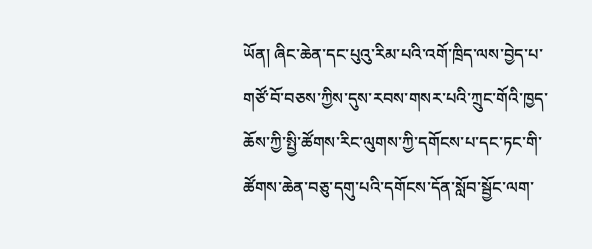ཡོན། ཞིང་ཆེན་དང་པུའུ་རིམ་པའི་འགོ་ཁྲིད་ལས་བྱེད་པ་གཙོ་བོ་བཅས་ཀྱིས་དུས་རབས་གསར་པའི་ཀྲུང་གོའི་ཁྱད་ཆོས་ཀྱི་སྤྱི་ཚོགས་རིང་ལུགས་ཀྱི་དགོངས་པ་དང་ཏང་གི་ཚོགས་ཆེན་བཅུ་དགུ་པའི་དགོངས་དོན་སློབ་སྦྱོང་ལག་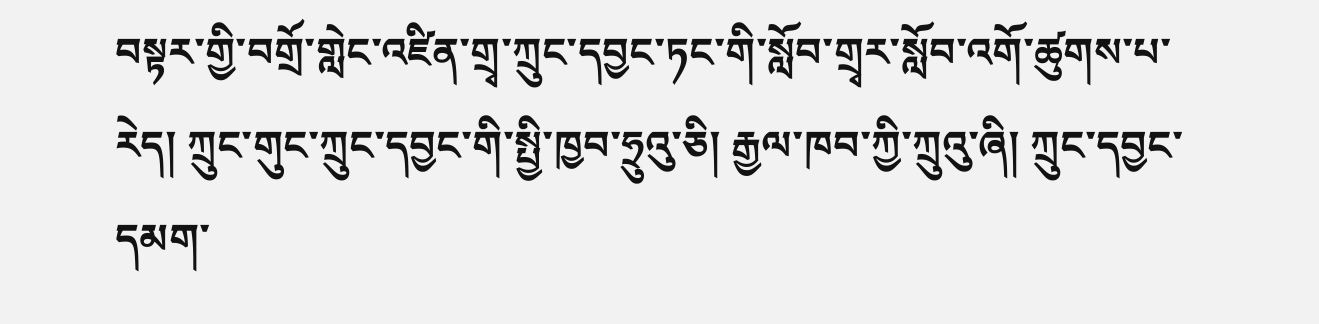བསྟར་གྱི་བགྲོ་གླེང་འཛིན་གྲྭ་ཀྲུང་དབྱང་ཏང་གི་སློབ་གྲྭར་སློབ་འགོ་ཚུགས་པ་རེད། ཀྲུང་གུང་ཀྲུང་དབྱང་གི་སྤྱི་ཁྱབ་ཧྲུའུ་ཅི། རྒྱལ་ཁབ་ཀྱི་ཀྲུའུ་ཞི། ཀྲུང་དབྱང་དམག་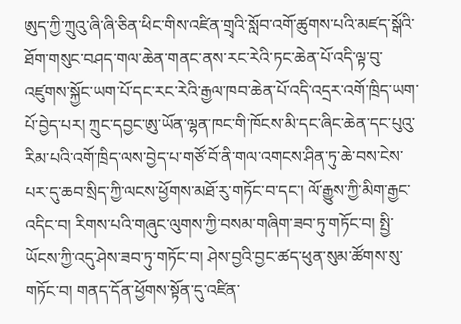ཨུད་ཀྱི་ཀྲུའུ་ཞི་ཞི་ཅིན་ཕིང་གིས་འཛིན་གྲྭའི་སློབ་འགོ་ཚུགས་པའི་མཛད་སྒོའི་ཐོག་གསུང་བཤད་གལ་ཆེན་གནང་ནས་རང་རེའི་ཏང་ཆེན་པོ་འདི་ལྟ་བུ་འཛུགས་སྐྱོང་ཡག་པོ་དང་རང་རེའི་རྒྱལ་ཁབ་ཆེན་པོ་འདི་འདྲར་འགོ་ཁྲིད་ཡག་པོ་བྱེད་པར། ཀྲུང་དབྱང་ཨུ་ཡོན་ལྷན་ཁང་གི་ཁོངས་མི་དང་ཞིང་ཆེན་དང་པུའུ་རིམ་པའི་འགོ་ཁྲིད་ལས་བྱེད་པ་གཙོ་བོ་ནི་གལ་འགངས་ཤིན་ཏུ་ཆེ་བས་ངེས་པར་དུ་ཆབ་སྲིད་ཀྱི་ལངས་ཕྱོགས་མཐོ་རུ་གཏོང་བ་དང་། ལོ་རྒྱུས་ཀྱི་མིག་རྒྱང་འདིང་བ། རིགས་པའི་གཞུང་ལུགས་ཀྱི་བསམ་གཞིག་ཟབ་ཏུ་གཏོང་བ། སྤྱི་ཡོངས་ཀྱི་འདུ་ཤེས་ཟབ་ཏུ་གཏོང་བ། ཤེས་བྱའི་བྱང་ཚད་ཕུན་སུམ་ཚོགས་སུ་གཏོང་བ། གནད་དོན་ཕྱོགས་སྟོན་དུ་འཛིན་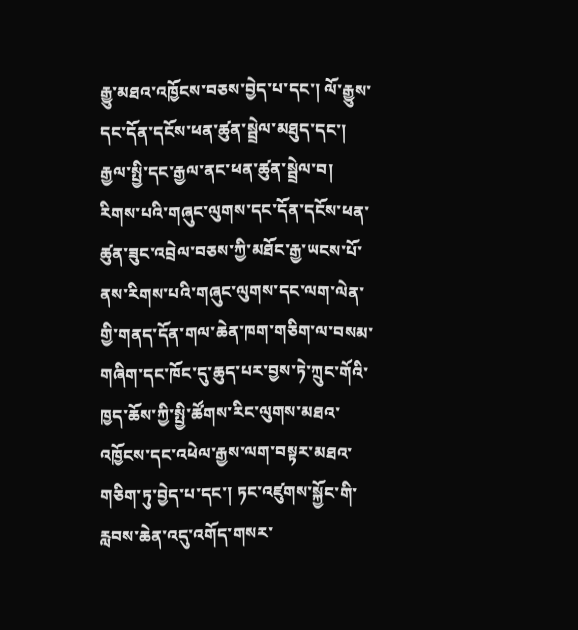རྒྱུ་མཐའ་འཁྱོངས་བཅས་བྱེད་པ་དང་། ལོ་རྒྱུས་དང་དོན་དངོས་ཕན་ཚུན་སྦྲེལ་མཐུད་དང་། རྒྱལ་སྤྱི་དང་རྒྱལ་ནང་ཕན་ཚུན་སྦྲེལ་བ། རིགས་པའི་གཞུང་ལུགས་དང་དོན་དངོས་ཕན་ཚུན་ཟུང་འབྲེལ་བཅས་ཀྱི་མཐོང་རྒྱ་ཡངས་པོ་ནས་རིགས་པའི་གཞུང་ལུགས་དང་ལག་ལེན་གྱི་གནད་དོན་གལ་ཆེན་ཁག་གཅིག་ལ་བསམ་གཞིག་དང་ཁོང་དུ་ཆུད་པར་བྱས་ཏེ་ཀྲུང་གོའི་ཁྱད་ཆོས་ཀྱི་སྤྱི་ཚོགས་རིང་ལུགས་མཐའ་འཁྱོངས་དང་འཕེལ་རྒྱས་ལག་བསྟར་མཐའ་གཅིག་ཏུ་བྱེད་པ་དང་། ཏང་འཛུགས་སྐྱོང་གི་རླབས་ཆེན་འདུ་འགོད་གསར་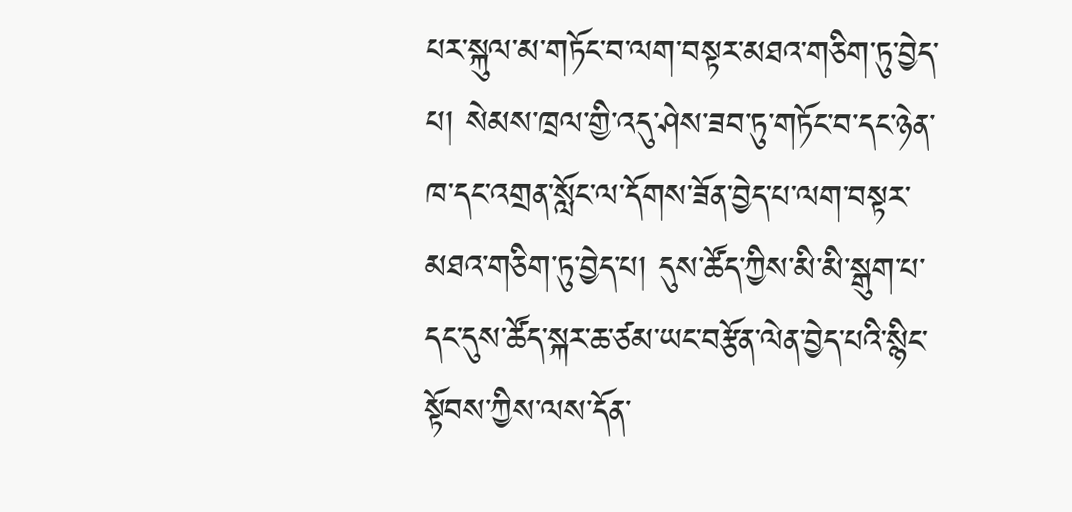པར་སྐུལ་མ་གཏོང་བ་ལག་བསྟར་མཐའ་གཅིག་ཏུ་བྱེད་པ། སེམས་ཁྲལ་གྱི་འདུ་ཤེས་ཟབ་ཏུ་གཏོང་བ་དང་ཉེན་ཁ་དང་འགྲན་སློང་ལ་དོགས་ཟོན་བྱེད་པ་ལག་བསྟར་མཐའ་གཅིག་ཏུ་བྱེད་པ། དུས་ཚོད་ཀྱིས་མི་མི་སྒུག་པ་དང་དུས་ཚོད་སྐར་ཆ་ཙམ་ཡང་བརྩོན་ལེན་བྱེད་པའི་སྙིང་སྟོབས་ཀྱིས་ལས་དོན་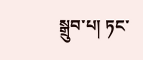སྒྲུབ་པ། ཏང་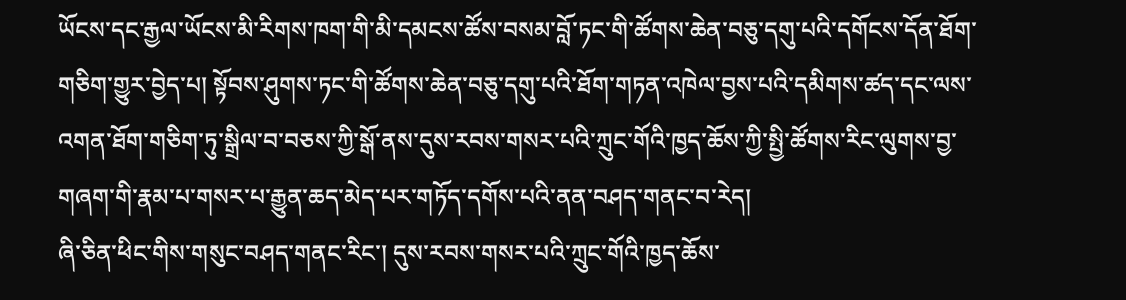ཡོངས་དང་རྒྱལ་ཡོངས་མི་རིགས་ཁག་གི་མི་དམངས་ཚོས་བསམ་བློ་ཏང་གི་ཚོགས་ཆེན་བཅུ་དགུ་པའི་དགོངས་དོན་ཐོག་གཅིག་གྱུར་བྱེད་པ། སྟོབས་ཤུགས་ཏང་གི་ཚོགས་ཆེན་བཅུ་དགུ་པའི་ཐོག་གཏན་འཁེལ་བྱས་པའི་དམིགས་ཚད་དང་ལས་འགན་ཐོག་གཅིག་ཏུ་སྒྲིལ་བ་བཅས་ཀྱི་སྒོ་ནས་དུས་རབས་གསར་པའི་ཀྲུང་གོའི་ཁྱད་ཆོས་ཀྱི་སྤྱི་ཚོགས་རིང་ལུགས་བྱ་གཞག་གི་རྣམ་པ་གསར་པ་རྒྱུན་ཆད་མེད་པར་གཏོད་དགོས་པའི་ནན་བཤད་གནང་བ་རེད།
ཞི་ཅིན་ཕིང་གིས་གསུང་བཤད་གནང་རིང་། དུས་རབས་གསར་པའི་ཀྲུང་གོའི་ཁྱད་ཆོས་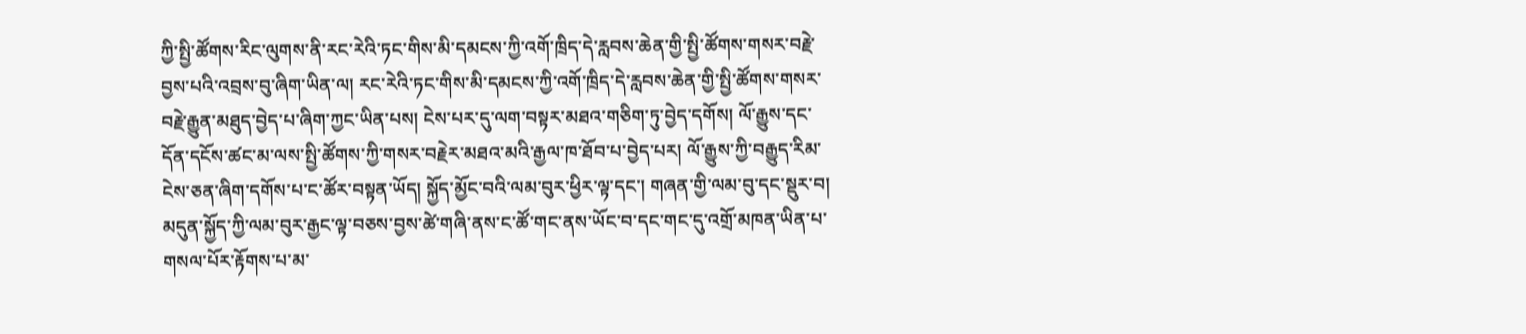ཀྱི་སྤྱི་ཚོགས་རིང་ལུགས་ནི་རང་རེའི་ཏང་གིས་མི་དམངས་ཀྱི་འགོ་ཁྲིད་དེ་རླབས་ཆེན་གྱི་སྤྱི་ཚོགས་གསར་བརྗེ་བྱས་པའི་འབྲས་བུ་ཞིག་ཡིན་ལ། རང་རེའི་ཏང་གིས་མི་དམངས་ཀྱི་འགོ་ཁྲིད་དེ་རླབས་ཆེན་གྱི་སྤྱི་ཚོགས་གསར་བརྗེ་རྒྱུན་མཐུད་བྱེད་པ་ཞིག་ཀྱང་ཡིན་པས། ངེས་པར་དུ་ལག་བསྟར་མཐའ་གཅིག་ཏུ་བྱེད་དགོས། ལོ་རྒྱུས་དང་དོན་དངོས་ཚང་མ་ལས་སྤྱི་ཚོགས་ཀྱི་གསར་བརྗེར་མཐའ་མའི་རྒྱལ་ཁ་ཐོབ་པ་བྱེད་པར། ལོ་རྒྱུས་ཀྱི་བརྒྱུད་རིམ་ངེས་ཅན་ཞིག་དགོས་པ་ང་ཚོར་བསྟན་ཡོད། སྐྱོད་མྱོང་བའི་ལམ་བུར་ཕྱིར་ལྟ་དང་། གཞན་གྱི་ལམ་བུ་དང་སྡུར་བ། མདུན་སྐྱོད་ཀྱི་ལམ་བུར་རྒྱང་ལྟ་བཅས་བྱས་ཚེ་གཞི་ནས་ང་ཚོ་གང་ནས་ཡོང་བ་དང་གང་དུ་འགྲོ་མཁན་ཡིན་པ་གསལ་པོར་རྟོགས་པ་མ་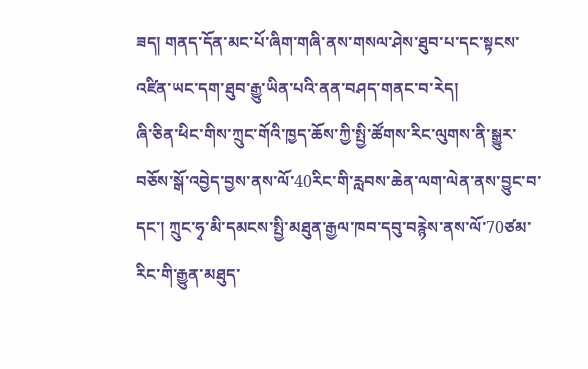ཟད། གནད་དོན་མང་པོ་ཞིག་གཞི་ནས་གསལ་ཤེས་ཐུབ་པ་དང་སྟངས་འཛིན་ཡང་དག་ཐུབ་རྒྱུ་ཡིན་པའི་ནན་བཤད་གནང་བ་རེད།
ཞི་ཅིན་ཕིང་གིས་ཀྲུང་གོའི་ཁྱད་ཆོས་ཀྱི་སྤྱི་ཚོགས་རིང་ལུགས་ནི་སྒྱུར་བཅོས་སྒོ་འབྱེད་བྱས་ནས་ལོ་40རིང་གི་རླབས་ཆེན་ལག་ལེན་ནས་བྱུང་བ་དང་། ཀྲུང་ཧྭ་མི་དམངས་སྤྱི་མཐུན་རྒྱལ་ཁབ་དབུ་བརྙེས་ནས་ལོ་70ཙམ་རིང་གི་རྒྱུན་མཐུད་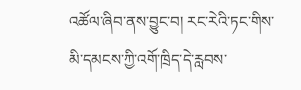འཚོལ་ཞིབ་ནས་བྱུང་བ། རང་རེའི་ཏང་གིས་མི་དམངས་ཀྱི་འགོ་ཁྲིད་དེ་རླབས་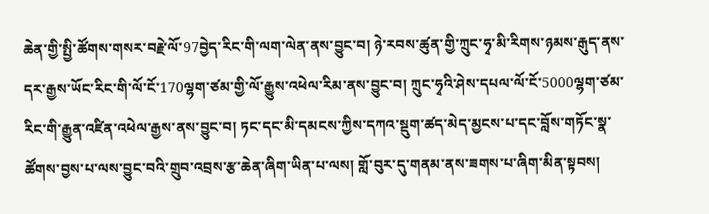ཆེན་གྱི་སྤྱི་ཚོགས་གསར་བརྗེ་ལོ་97བྱེད་རིང་གི་ལག་ལེན་ནས་བྱུང་བ། ཉེ་རབས་ཚུན་གྱི་ཀྲུང་ཧྭ་མི་རིགས་ཉམས་རྒུད་ནས་དར་རྒྱས་ཡོང་རིང་གི་ལོ་ངོ་170ལྷག་ཙམ་གྱི་ལོ་རྒྱུས་འཕེལ་རིམ་ནས་བྱུང་བ། ཀྲུང་ཧྭའི་ཤེས་དཔལ་ལོ་ངོ་5000ལྷག་ཙམ་རིང་གི་རྒྱུན་འཛིན་འཕེལ་རྒྱས་ནས་བྱུང་བ། ཏང་དང་མི་དམངས་ཀྱིས་དཀའ་སྡུག་ཚད་མེད་མྱངས་པ་དང་བློས་གཏོང་སྣ་ཚོགས་བྱས་པ་ལས་བྱུང་བའི་གྲུབ་འབྲས་རྩ་ཆེན་ཞིག་ཡིན་པ་ལས། གློ་བུར་དུ་གནམ་ནས་ཟགས་པ་ཞིག་མིན་སྟབས།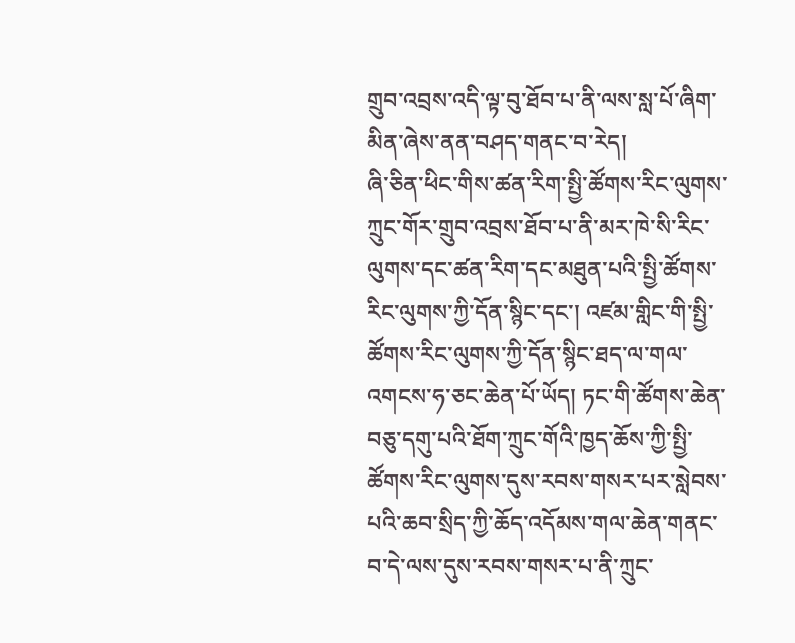གྲུབ་འབྲས་འདི་ལྟ་བུ་ཐོབ་པ་ནི་ལས་སླ་པོ་ཞིག་མིན་ཞེས་ནན་བཤད་གནང་བ་རེད།
ཞི་ཅིན་ཕིང་གིས་ཚན་རིག་སྤྱི་ཚོགས་རིང་ལུགས་ཀྲུང་གོར་གྲུབ་འབྲས་ཐོབ་པ་ནི་མར་ཁེ་སི་རིང་ལུགས་དང་ཚན་རིག་དང་མཐུན་པའི་སྤྱི་ཚོགས་རིང་ལུགས་ཀྱི་དོན་སྙིང་དང་། འཛམ་གླིང་གི་སྤྱི་ཚོགས་རིང་ལུགས་ཀྱི་དོན་སྙིང་ཐད་ལ་གལ་འགངས་ཧ་ཅང་ཆེན་པོ་ཡོད། ཏང་གི་ཚོགས་ཆེན་བཅུ་དགུ་པའི་ཐོག་ཀྲུང་གོའི་ཁྱད་ཆོས་ཀྱི་སྤྱི་ཚོགས་རིང་ལུགས་དུས་རབས་གསར་པར་སླེབས་པའི་ཆབ་སྲིད་ཀྱི་ཆོད་འདོམས་གལ་ཆེན་གནང་བ་དེ་ལས་དུས་རབས་གསར་པ་ནི་ཀྲུང་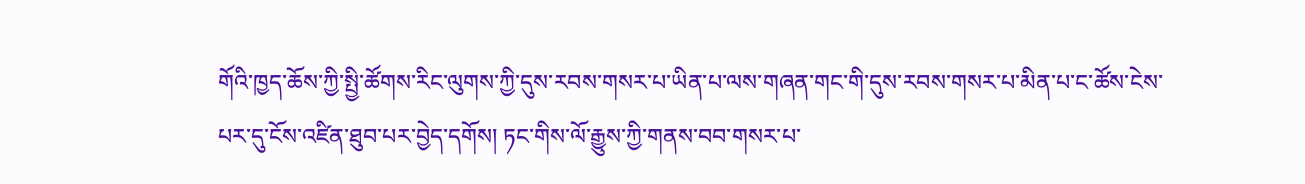གོའི་ཁྱད་ཆོས་ཀྱི་སྤྱི་ཚོགས་རིང་ལུགས་ཀྱི་དུས་རབས་གསར་པ་ཡིན་པ་ལས་གཞན་གང་གི་དུས་རབས་གསར་པ་མིན་པ་ང་ཚོས་ངེས་པར་དུ་ངོས་འཛིན་ཐུབ་པར་བྱེད་དགོས། ཏང་གིས་ལོ་རྒྱུས་ཀྱི་གནས་བབ་གསར་པ་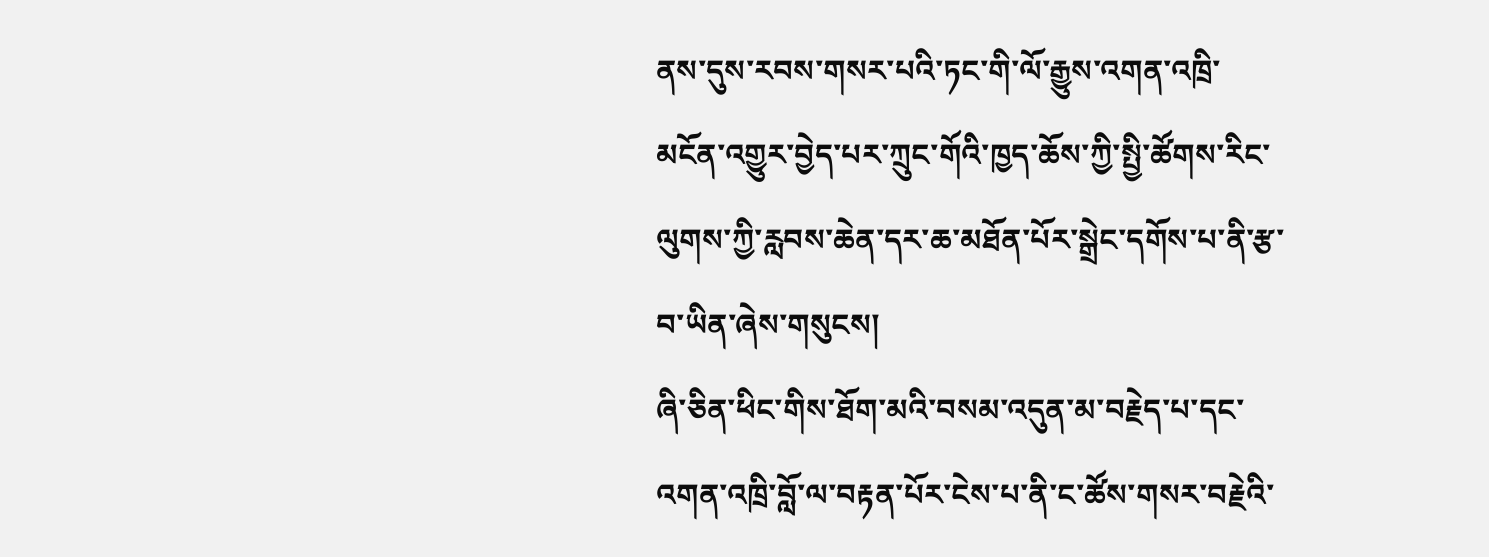ནས་དུས་རབས་གསར་པའི་ཏང་གི་ལོ་རྒྱུས་འགན་འཁྲི་མངོན་འགྱུར་བྱེད་པར་ཀྲུང་གོའི་ཁྱད་ཆོས་ཀྱི་སྤྱི་ཚོགས་རིང་ལུགས་ཀྱི་རླབས་ཆེན་དར་ཆ་མཐོན་པོར་སྒྲེང་དགོས་པ་ནི་རྩ་བ་ཡིན་ཞེས་གསུངས།
ཞི་ཅིན་ཕིང་གིས་ཐོག་མའི་བསམ་འདུན་མ་བརྗེད་པ་དང་འགན་འཁྲི་བློ་ལ་བརྟན་པོར་ངེས་པ་ནི་ང་ཚོས་གསར་བརྗེའི་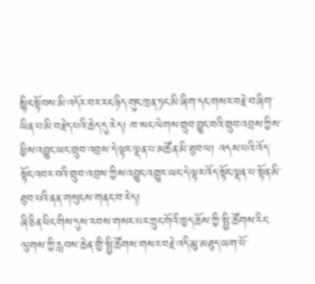སྙིང་སྟོབས་མི་འདོར་བར་རང་ཉིད་གུང་ཁྲན་ཏང་མི་ཞིག་དང་གསར་བརྗེ་བ་ཞིག་ཡིན་པ་མི་བརྗེད་པའི་ཆེད་དུ་རེད། ཁ་སང་ལེགས་གྲུབ་བྱུང་བའི་གྲུབ་འབྲས་ཀྱིས་ཕྱིས་འབྱུང་ཡང་གྲུབ་འབྲས་དེ་ལྟར་ལྡན་པ་མཚོན་མི་ཐུབ་ལ། འདས་པའི་འོད་སྟོང་འབར་བའི་གྲུབ་འབྲས་ཀྱིས་འབྱུང་འགྱུར་ཡང་དེ་ལྟར་འོད་སྟོང་ལྡན་པ་སྟོན་མི་ཐུབ་པའི་ནན་གསུངས་གནང་བ་རེད།
ཞི་ཅིན་ཕིང་གིས་དུས་རབས་གསར་པར་ཀྲུང་གོའི་ཁྱད་ཆོས་ཀྱི་སྤྱི་ཚོགས་རིང་ལུགས་ཀྱི་རླབས་ཆེན་གྱི་སྤྱི་ཚོགས་གསར་བརྗེ་འདི་མུ་མཐུད་ཡག་པོ་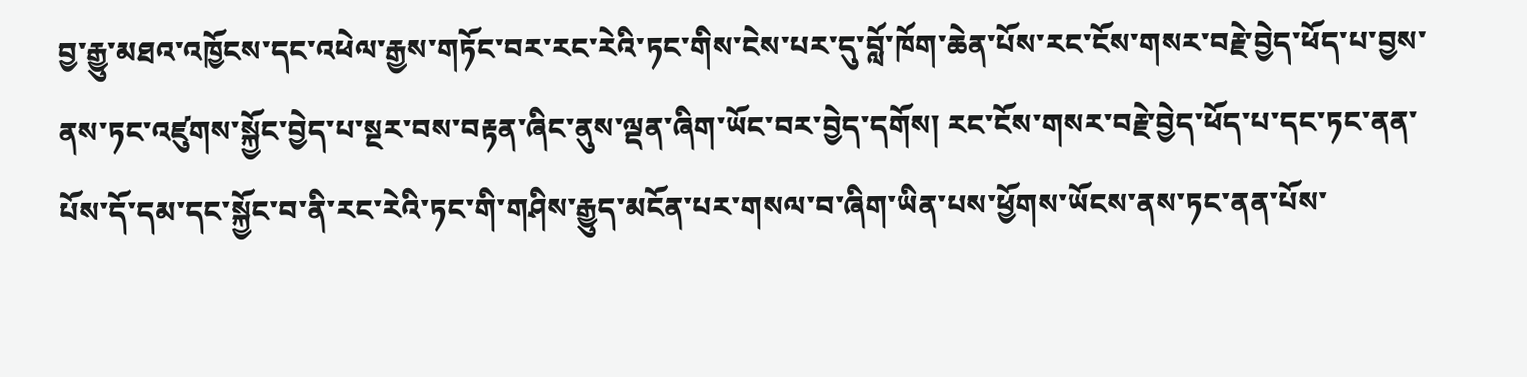བྱ་རྒྱུ་མཐའ་འཁྱོངས་དང་འཕེལ་རྒྱས་གཏོང་བར་རང་རེའི་ཏང་གིས་ངེས་པར་དུ་བློ་ཁོག་ཆེན་པོས་རང་ངོས་གསར་བརྗེ་བྱེད་ཕོད་པ་བྱས་ནས་ཏང་འཛུགས་སྐྱོང་བྱེད་པ་སྔར་བས་བརྟན་ཞིང་ནུས་ལྡན་ཞིག་ཡོང་བར་བྱེད་དགོས། རང་ངོས་གསར་བརྗེ་བྱེད་ཕོད་པ་དང་ཏང་ནན་པོས་དོ་དམ་དང་སྐྱོང་བ་ནི་རང་རེའི་ཏང་གི་གཤིས་རྒྱུད་མངོན་པར་གསལ་བ་ཞིག་ཡིན་པས་ཕྱོགས་ཡོངས་ནས་ཏང་ནན་པོས་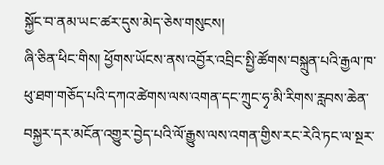སྐྱོང་བ་ནམ་ཡང་ཚར་དུས་མེད་ཅེས་གསུངས།
ཞི་ཅིན་ཕིང་གིས། ཕྱོགས་ཡོངས་ནས་འབྱོར་འབྲིང་སྤྱི་ཚོགས་བསྐྲུན་པའི་རྒྱལ་ཁ་ཕུ་ཐག་གཅོད་པའི་དཀའ་ཚེགས་ལས་འགན་དང་ཀྲུང་ཧྭ་མི་རིགས་རླབས་ཆེན་བསྐྱར་དར་མངོན་འགྱུར་བྱེད་པའི་ལོ་རྒྱུས་ལས་འགན་གྱིས་རང་རེའི་ཏང་ལ་སྔར་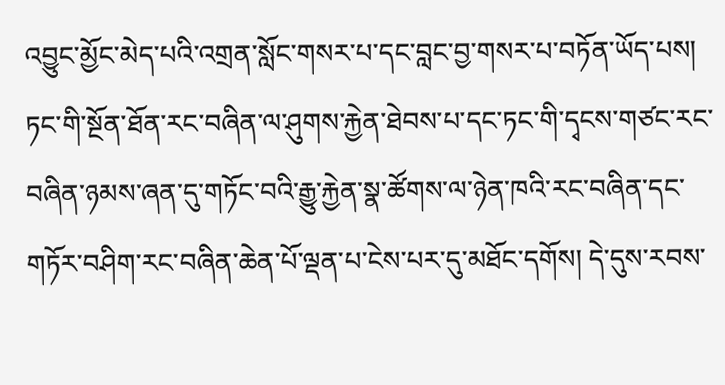འབྱུང་མྱོང་མེད་པའི་འགྲན་སློང་གསར་པ་དང་བླང་བྱ་གསར་པ་བཏོན་ཡོད་པས། ཏང་གི་སྔོན་ཐོན་རང་བཞིན་ལ་ཤུགས་རྐྱེན་ཐེབས་པ་དང་ཏང་གི་དྭངས་གཙང་རང་བཞིན་ཉམས་ཞན་དུ་གཏོང་བའི་རྒྱུ་རྐྱེན་སྣ་ཚོགས་ལ་ཉེན་ཁའི་རང་བཞིན་དང་གཏོར་བཤིག་རང་བཞིན་ཆེན་པོ་ལྡན་པ་ངེས་པར་དུ་མཐོང་དགོས། དེ་དུས་རབས་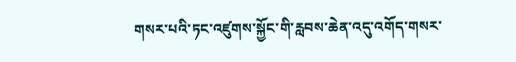གསར་པའི་ཏང་འཛུགས་སྐྱོང་གི་རླབས་ཆེན་འདུ་འགོད་གསར་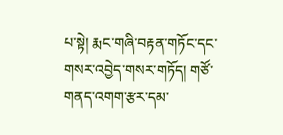པ་སྟེ། རྨང་གཞི་བརྟན་གཏོང་དང་གསར་འབྱེད་གསར་གཏོད། གཙོ་གནད་འགག་རྩར་དམ་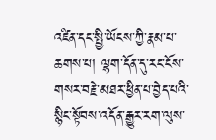འཛིན་དང་སྤྱི་ཡོངས་ཀྱི་རྣམ་པ་ཆགས་པ། ལྷག་དོན་དུ་རང་ངོས་གསར་བརྗེ་མཐར་ཕྱིན་པ་བྱེད་པའི་སྙིང་སྟོབས་འདོན་རྒྱུར་རག་ལུས་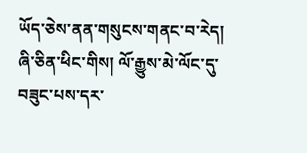ཡོད་ཅེས་ནན་གསུངས་གནང་བ་རེད།
ཞི་ཅིན་ཕིང་གིས། ལོ་རྒྱུས་མེ་ལོང་དུ་བཟུང་པས་དར་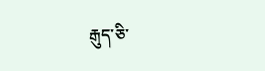རྒུད་ཅི་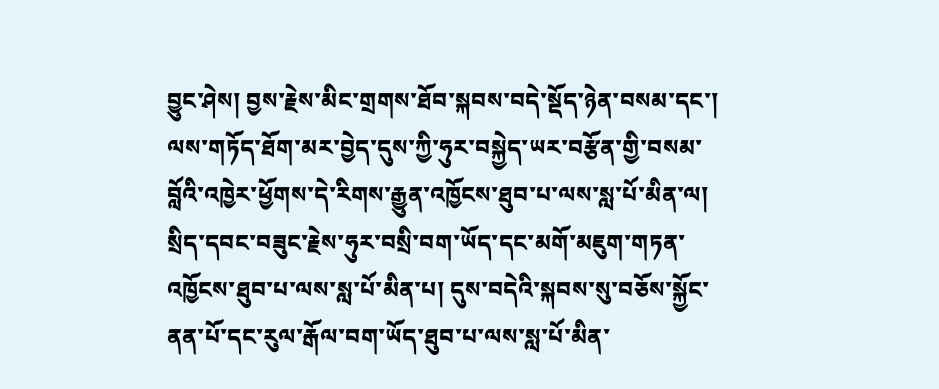བྱུང་ཤེས། བྱས་རྗེས་མིང་གྲགས་ཐོབ་སྐབས་བདེ་སྡོད་ཉེན་བསམ་དང་། ལས་གཏོད་ཐོག་མར་བྱེད་དུས་ཀྱི་ཧུར་བསྐྱེད་ཡར་བརྩོན་གྱི་བསམ་བློའི་འཁྱེར་ཕྱོགས་དེ་རིགས་རྒྱུན་འཁྱོངས་ཐུབ་པ་ལས་སླ་པོ་མིན་ལ། སྲིད་དབང་བཟུང་རྗེས་ཧུར་བསྲི་བག་ཡོད་དང་མགོ་མཇུག་གཏན་འཁྱོངས་ཐུབ་པ་ལས་སླ་པོ་མིན་པ། དུས་བདེའི་སྐབས་སུ་བཅོས་སྐྱོང་ནན་པོ་དང་རུལ་རྒོལ་བག་ཡོད་ཐུབ་པ་ལས་སླ་པོ་མིན་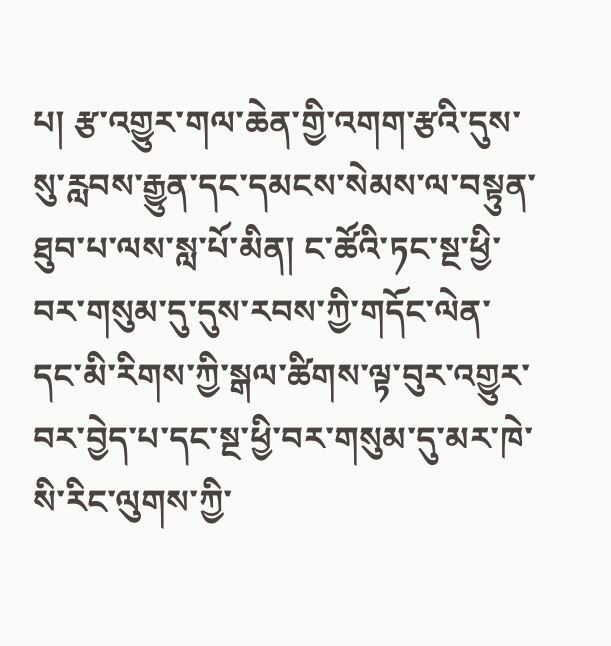པ། རྩ་འགྱུར་གལ་ཆེན་གྱི་འགག་རྩའི་དུས་སུ་རླབས་རྒྱུན་དང་དམངས་སེམས་ལ་བསྟུན་ཐུབ་པ་ལས་སླ་པོ་མིན། ང་ཚོའི་ཏང་སྔ་ཕྱི་བར་གསུམ་དུ་དུས་རབས་ཀྱི་གདོང་ལེན་དང་མི་རིགས་ཀྱི་སྒལ་ཚིགས་ལྟ་བུར་འགྱུར་བར་བྱེད་པ་དང་སྔ་ཕྱི་བར་གསུམ་དུ་མར་ཁེ་སི་རིང་ལུགས་ཀྱི་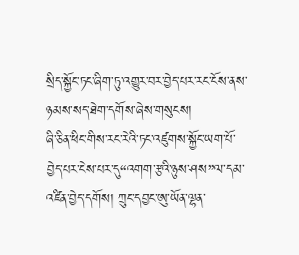སྲིད་སྐྱོང་ཏང་ཞིག་ཏུ་འགྱུར་བར་བྱེད་པར་རང་ངོས་ནས་ཉམས་སད་ཐེག་དགོས་ཞེས་གསུངས།
ཞི་ཅིན་ཕིང་གིས་རང་རེའི་ཏང་འཛུགས་སྐྱོང་ཡག་པོ་བྱེད་པར་ངེས་པར་དུ“འགག་རྩའི་ཉུས་ཤས”ལ་དམ་འཛིན་བྱེད་དགོས། ཀྲུང་དབྱང་ཨུ་ཡོན་ལྷན་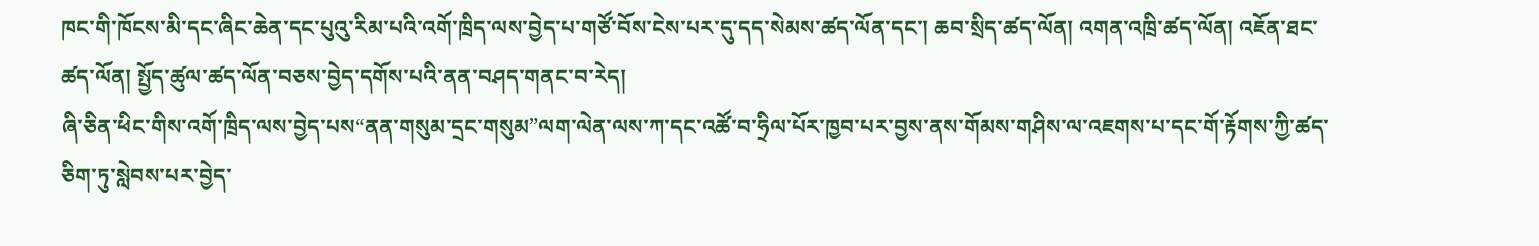ཁང་གི་ཁོངས་མི་དང་ཞིང་ཆེན་དང་པུའུ་རིམ་པའི་འགོ་ཁྲིད་ལས་བྱེད་པ་གཙོ་བོས་ངེས་པར་དུ་དད་སེམས་ཚད་ལོན་དང་། ཆབ་སྲིད་ཚད་ལོན། འགན་འཁྲི་ཚད་ལོན། འཇོན་ཐང་ཚད་ལོན། སྤྱོད་ཚུལ་ཚད་ལོན་བཅས་བྱེད་དགོས་པའི་ནན་བཤད་གནང་བ་རེད།
ཞི་ཅིན་ཕིང་གིས་འགོ་ཁྲིད་ལས་བྱེད་པས“ནན་གསུམ་དྲང་གསུམ”ལག་ལེན་ལས་ཀ་དང་འཚོ་བ་ཧྲིལ་པོར་ཁྱབ་པར་བྱས་ནས་གོམས་གཤིས་ལ་འཇགས་པ་དང་གོ་རྟོགས་ཀྱི་ཚད་ཅིག་ཏུ་སླེབས་པར་བྱེད་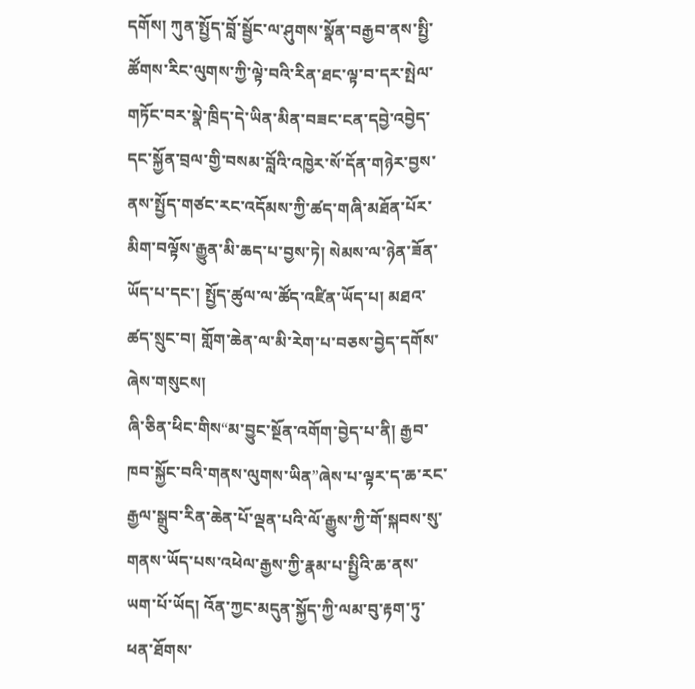དགོས། ཀུན་སྤྱོད་བློ་སྦྱོང་ལ་ཤུགས་སྣོན་བརྒྱབ་ནས་སྤྱི་ཚོགས་རིང་ལུགས་ཀྱི་ལྟེ་བའི་རིན་ཐང་ལྟ་བ་དར་སྤེལ་གཏོང་བར་སྣེ་ཁྲིད་དེ་ཡིན་མིན་བཟང་ངན་དབྱེ་འབྱེད་དང་སྐྱོན་བྲལ་གྱི་བསམ་བློའི་འཁྱེར་སོ་དོན་གཉེར་བྱས་ནས་སྤྱོད་གཙང་རང་འདོམས་ཀྱི་ཚད་གཞི་མཐོན་པོར་མིག་བལྟོས་རྒྱུན་མི་ཆད་པ་བྱས་ཏེ། སེམས་ལ་ཉེན་ཟོན་ཡོད་པ་དང་། སྤྱོད་ཚུལ་ལ་ཚོད་འཛིན་ཡོད་པ། མཐའ་ཚད་སྲུང་བ། གློག་ཆེན་ལ་མི་རེག་པ་བཅས་བྱེད་དགོས་ཞེས་གསུངས།
ཞི་ཅིན་ཕིང་གིས“མ་བྱུང་སྔོན་འགོག་བྱེད་པ་ནི། རྒྱབ་ཁབ་སྐྱོང་བའི་གནས་ལུགས་ཡིན”ཞེས་པ་ལྟར་ད་ཆ་རང་རྒྱལ་སྒྲུབ་རིན་ཆེན་པོ་ལྡན་པའི་ལོ་རྒྱུས་ཀྱི་གོ་སྐབས་སུ་གནས་ཡོད་པས་འཕེལ་རྒྱས་ཀྱི་རྣམ་པ་སྤྱིའི་ཆ་ནས་ཡག་པོ་ཡོད། འོན་ཀྱང་མདུན་སྐྱོད་ཀྱི་ལམ་བུ་རྟག་ཏུ་ཕན་ཐོགས་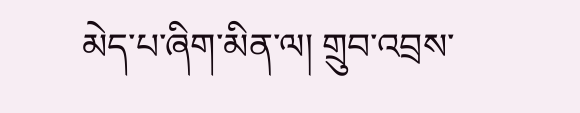མེད་པ་ཞིག་མིན་ལ། གྲུབ་འབྲས་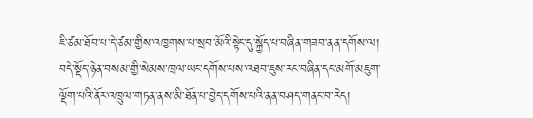ཇི་ཙམ་ཐོབ་པ་དེ་ཙམ་གྱིས་འཁྱགས་པ་སྲབ་མོའི་སྟེང་དུ་སྐྱོད་པ་བཞིན་གཟབ་ནན་དགོས་ལ། བདེ་སྡོད་ཉེན་བསམ་གྱི་སེམས་ཁྲལ་ཡང་དགོས་པས་འཐབ་ཇུས་རང་བཞིན་དང་མགོ་མཇུག་ལྡོག་པའི་ནོར་འཁྲུལ་གཏན་ནས་མི་ཐོན་པ་བྱེད་དགོས་པའི་ནན་བཤད་གནང་བ་རེད།